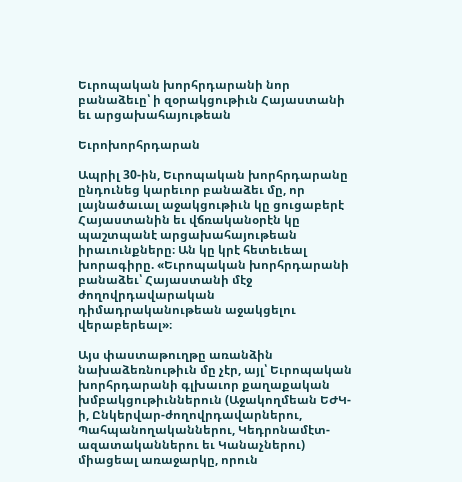Եւրոպական խորհրդարանի նոր բանաձեւը՝ ի զօրակցութիւն Հայաստանի եւ արցախահայութեան

Եւրոխորհրդարան

Ապրիլ 30-ին, Եւրոպական խորհրդարանը ընդունեց կարեւոր բանաձեւ մը, որ լայնածաւալ աջակցութիւն կը ցուցաբերէ Հայաստանին եւ վճռականօրէն կը պաշտպանէ արցախահայութեան իրաւունքները։ Ան կը կրէ հետեւեալ խորագիրը. «Եւրոպական խորհրդարանի բանաձեւ՝ Հայաստանի մէջ ժողովրդավարական դիմադրականութեան աջակցելու վերաբերեալ»։

Այս փաստաթուղթը առանձին նախաձեռնութիւն մը չէր, այլ՝ Եւրոպական խորհրդարանի գլխաւոր քաղաքական խմբակցութիւններուն (Աջակողմեան ԵԺԿ-ի, Ընկերվար-ժողովրդավարներու, Պահպանողականներու, Կեդրոնամէտ-ազատականներու եւ Կանաչներու) միացեալ առաջարկը, որուն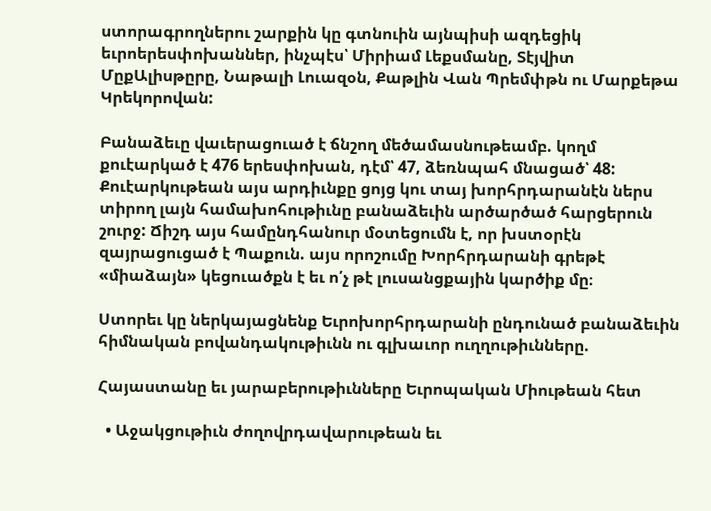ստորագրողներու շարքին կը գտնուին այնպիսի ազդեցիկ եւրոերեսփոխաններ, ինչպէս՝ Միրիամ Լեքսմանը, Տէյվիտ ՄըքԱլիսթըրը, Նաթալի Լուազօն, Քաթլին Վան Պրեմփթն ու Մարքեթա Կրեկորովան:

Բանաձեւը վաւերացուած է ճնշող մեծամասնութեամբ. կողմ քուէարկած է 476 երեսփոխան, դէմ՝ 47, ձեռնպահ մնացած՝ 48: Քուէարկութեան այս արդիւնքը ցոյց կու տայ խորհրդարանէն ներս տիրող լայն համախոհութիւնը բանաձեւին արծարծած հարցերուն շուրջ: Ճիշդ այս համընդհանուր մօտեցումն է, որ խստօրէն զայրացուցած է Պաքուն. այս որոշումը Խորհրդարանի գրեթէ «միաձայն» կեցուածքն է եւ ո՛չ թէ լուսանցքային կարծիք մը։

Ստորեւ կը ներկայացնենք Եւրոխորհրդարանի ընդունած բանաձեւին հիմնական բովանդակութիւնն ու գլխաւոր ուղղութիւնները.

Հայաստանը եւ յարաբերութիւնները Եւրոպական Միութեան հետ

  • Աջակցութիւն ժողովրդավարութեան եւ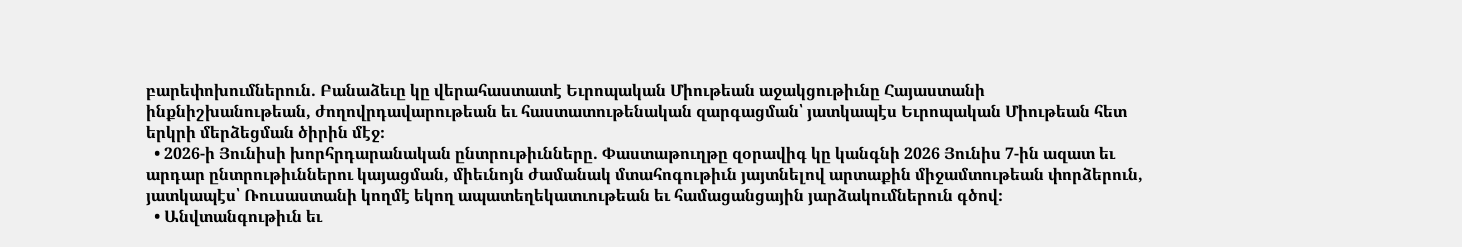բարեփոխումներուն. Բանաձեւը կը վերահաստատէ Եւրոպական Միութեան աջակցութիւնը Հայաստանի ինքնիշխանութեան, ժողովրդավարութեան եւ հաստատութենական զարգացման՝ յատկապէս Եւրոպական Միութեան հետ երկրի մերձեցման ծիրին մէջ։
  • 2026-ի Յունիսի խորհրդարանական ընտրութիւնները. Փաստաթուղթը զօրավիգ կը կանգնի 2026 Յունիս 7-ին ազատ եւ արդար ընտրութիւններու կայացման, միեւնոյն ժամանակ մտահոգութիւն յայտնելով արտաքին միջամտութեան փորձերուն, յատկապէս՝ Ռուսաստանի կողմէ եկող ապատեղեկատւութեան եւ համացանցային յարձակումներուն գծով։
  • Անվտանգութիւն եւ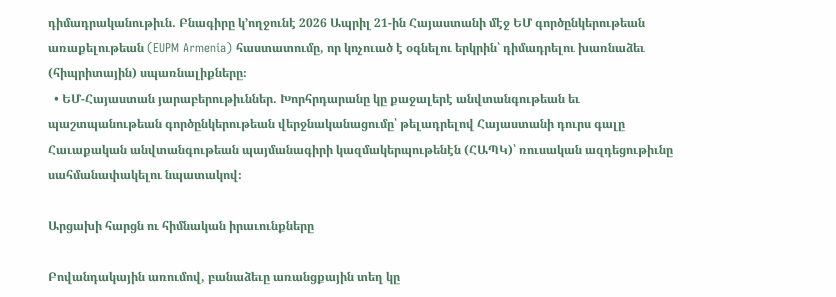դիմադրականութիւն. Բնագիրը կ՚ողջունէ 2026 Ապրիլ 21-ին Հայաստանի մէջ ԵՄ գործընկերութեան առաքելութեան (EUPM Armenia) հաստատումը, որ կոչուած է օգնելու երկրին՝ դիմադրելու խառնաձեւ (հիպրիտային) սպառնալիքները։
  • ԵՄ-Հայաստան յարաբերութիւններ. Խորհրդարանը կը քաջալերէ անվտանգութեան եւ պաշտպանութեան գործընկերութեան վերջնականացումը՝ թելադրելով Հայաստանի դուրս գալը Հաւաքական անվտանգութեան պայմանագիրի կազմակերպութենէն (ՀԱՊԿ)՝ ռուսական ազդեցութիւնը սահմանափակելու նպատակով։

Արցախի հարցն ու հիմնական իրաւունքները

Բովանդակային առումով, բանաձեւը առանցքային տեղ կը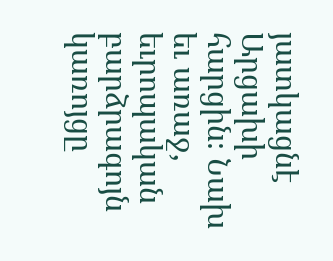յատկացնէ Արցախի հարցին։ Նախ եւ առաջ, եւրոպական բարձրագոյն կառոյցը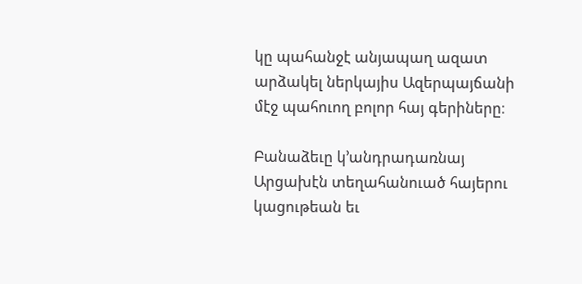կը պահանջէ անյապաղ ազատ արձակել ներկայիս Ազերպայճանի մէջ պահուող բոլոր հայ գերիները։

Բանաձեւը կ՚անդրադառնայ Արցախէն տեղահանուած հայերու կացութեան եւ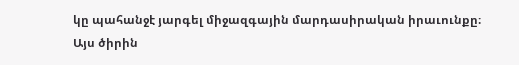կը պահանջէ յարգել միջազգային մարդասիրական իրաւունքը։ Այս ծիրին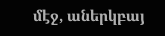մէջ, աներկբայ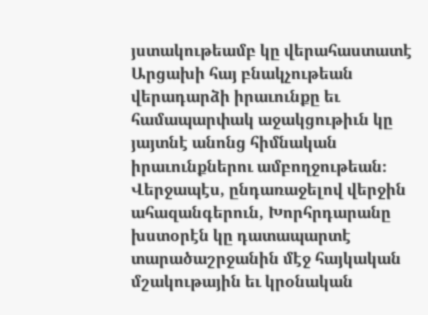յստակութեամբ կը վերահաստատէ Արցախի հայ բնակչութեան վերադարձի իրաւունքը եւ համապարփակ աջակցութիւն կը յայտնէ անոնց հիմնական իրաւունքներու ամբողջութեան։ Վերջապէս, ընդառաջելով վերջին ահազանգերուն, Խորհրդարանը խստօրէն կը դատապարտէ տարածաշրջանին մէջ հայկական մշակութային եւ կրօնական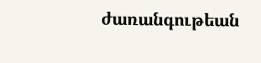ժառանգութեան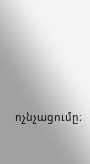ոչնչացումը։